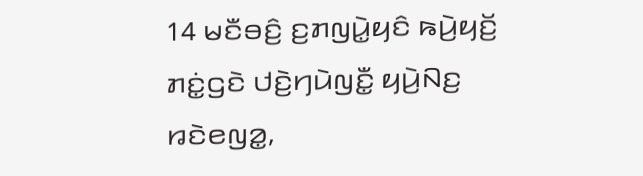14 ꤗꤢꤪꤋꤢꤨ꤬ ꤢ꤬ꤊꤜꤣꤧ꤭ꤟꤢꤨ ꤒꤣꤧ꤬ꤟꤢꤩ꤬ ꤊꤢꤦ꤭ꤞꤢꤧ ꤓꤢꤧ꤬ꤚꤣꤧꤜꤢꤪ꤭ ꤟꤣꤧ꤬ꤡꤢ꤬ ꤙꤢꤧꤕꤜꤤ꤭,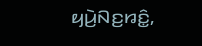ꤟꤣꤧ꤬ꤡꤢ꤬ꤙꤢꤨ꤭,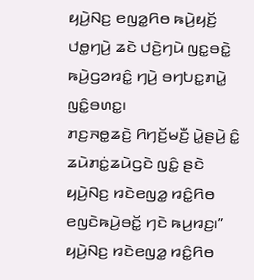ꤟꤣꤧ꤬ꤡꤢ꤬ ꤕꤜꤤ꤭ꤖꤥ ꤒꤣꤧ꤬ꤟꤢꤩ꤬ ꤓꤥ꤭ꤚꤣꤧ꤬ ꤘꤢꤧ ꤓꤢꤧ꤬ꤚꤣꤧ ꤜꤢ꤭ꤋꤢꤧ꤭ ꤒꤣꤧ꤬ꤞꤤꤙꤢꤨ꤭ ꤚꤣꤧ꤬ ꤋꤚꤝꤢ꤭ꤊꤣꤧ꤭ ꤜꤢꤨ꤭ꤋꤛꤢ꤭꤯
ꤊꤢ꤬ꤏꤥ꤭ꤘꤢꤧ꤬ ꤖꤚꤢꤩ꤬ꤗꤢꤪ꤬ ꤣꤧ꤭ꤔꤣꤧ꤬ ꤢꤨ꤭ ꤘꤣꤧꤊꤢꤦ꤭ꤘꤣꤧꤞꤢꤧ ꤜꤢꤨ꤭ ꤔꤢꤧ ꤟꤣꤧ꤬ꤡꤢ꤬ ꤙꤢꤧꤕꤜꤤ꤭ ꤙꤢꤨ꤭ꤖꤥ ꤕꤜꤢꤧꤒꤣꤧ꤬ꤋꤢꤩ꤭ ꤚꤢꤧ ꤒꤣ꤬ꤙꤢ꤬꤯” ꤟꤣꤧ꤬ꤡꤢ꤬ ꤙꤢꤧꤕꤜꤤ꤭ ꤙꤢꤨ꤭ꤖꤥ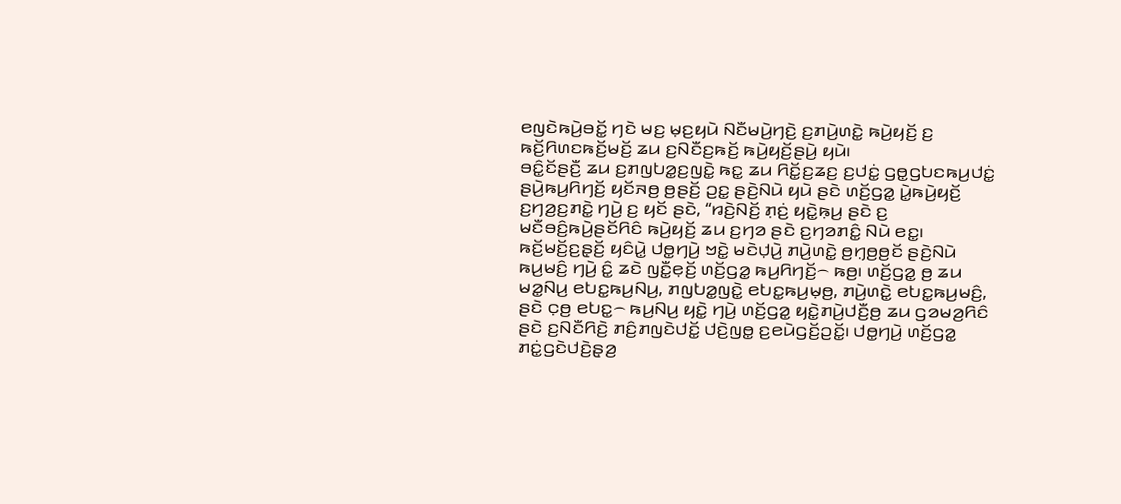ꤕꤜꤢꤧꤒꤣꤧ꤬ꤋꤢꤩ꤭ ꤚꤢꤧ ꤗꤢ꤬ ꤗ꤫ꤢ꤬ꤟꤣꤧ ꤡꤢꤪꤗꤣꤧ꤬ꤚꤢꤧ꤬ ꤢ꤬ꤊꤣꤧ꤬ꤛꤢꤧ꤭ ꤒꤣꤧ꤬ꤟꤢꤩ꤬ ꤢ꤬ ꤒꤢꤩ꤬ꤖꤛꤢꤒꤢꤩ꤬ꤗꤢꤩ꤬ ꤘꤣ ꤢ꤬ꤡꤢꤪꤢ꤬ꤒꤢꤩ꤬ ꤒꤣꤧ꤬ꤟꤢꤩ꤬ꤔꤣꤧ꤬ ꤟꤣꤧ꤯
ꤋꤢꤨ꤭ꤢꤩꤔꤢꤪ꤬ ꤘꤣ ꤢ꤬ꤊꤜꤝꤤ꤭ꤢ꤬ꤜꤢꤧ꤭ ꤒꤢ꤭ ꤘꤣ ꤖꤢꤩ꤭ꤢ꤬ꤘꤢ꤬ ꤢ꤬ꤓꤢꤦ꤭ ꤞꤥ꤭ꤞꤝꤢꤒꤣ꤬ꤓꤢꤦ꤭ ꤔꤣꤧ꤬ꤒꤣ꤬ꤖꤚꤢꤩ꤬ ꤟꤢꤩꤏꤥ꤬ ꤥ꤬ꤔꤢꤩ꤬ ꤑꤢ꤭ ꤔꤢꤧ꤬ꤡꤣꤧ ꤟꤣꤧ ꤔꤢꤧ ꤛꤢꤩ꤬ꤞꤤ꤭ ꤣꤧ꤭ꤒꤣꤧ꤬ꤟꤢꤩ꤬ ꤢ꤬ꤚꤤ꤬ꤢ꤬ꤊꤢꤧ꤭ ꤚꤣꤧ꤬ ꤢ꤬ ꤟꤢꤩ ꤔꤢꤧ, “ꤙꤢꤧ꤬ꤡꤢꤩ꤬ ꤊ꤫ꤢꤦ꤬ ꤟꤢꤧ꤭ꤒ꤫ꤣ꤬ ꤔꤢꤧ ꤢ꤬ ꤗꤢꤪꤋꤢꤨ꤬ꤒꤣꤧ꤬ꤔꤢꤩꤖꤢꤨ ꤒꤣꤧ꤬ꤟꤢꤩ꤬ ꤘꤣ ꤢ꤬ꤚꤤ ꤔꤢꤧ ꤢ꤬ꤚꤤꤊꤢꤨ꤭ ꤡꤣꤧ ꤕꤢ꤭꤯
ꤒꤢꤩ꤬ꤗꤢꤩ꤬ꤢ꤬ꤔ꤫ꤢꤩ꤬ ꤟꤢꤨꤣꤧ꤭ ꤓꤥ꤭ꤚꤣꤧ꤬ ꤠꤢꤧ꤭ ꤗꤢꤧꤓ꤫ꤣꤧ꤬ ꤊꤣꤧ꤬ꤛꤢꤧ꤭ ꤥ꤬ꤚ꤫ꤥ꤬ꤥ꤬ꤢꤩ ꤔꤢꤧ꤬ꤡꤣꤧ ꤒꤣ꤬ꤗꤢꤨ꤬ ꤚꤣꤧ꤬ ꤢꤨ꤭ ꤘꤢꤧ ꤜꤢꤪ꤭ꤕ꤫ꤢꤩ꤬ ꤛꤢꤩ꤬ꤞꤤ꤭ ꤒꤣ꤬ꤖꤚꤢꤩ꤬꤮ ꤒꤥ꤬꤯ ꤛꤢꤩ꤬ꤞꤤ꤭ ꤥ꤬ ꤘꤣ ꤗꤤ꤭ꤡꤣ꤬ ꤕꤝꤢ꤭ꤒꤣ꤬ꤡꤣ꤬, ꤊꤜꤝꤤ꤭ꤜꤢꤧ꤭ ꤕꤝꤢ꤭ꤒꤣ꤬ꤗ꤫ꤥ꤬, ꤊꤣꤧ꤬ꤛꤢꤧ꤭ ꤕꤝꤢ꤭ꤒꤣ꤬ꤗꤢꤨ꤬, ꤔꤢꤧ ꤍ꤫ꤥ꤬ ꤕꤝꤢ꤭꤮ ꤒꤣ꤬ꤡꤣ꤬ ꤟꤢꤧ꤭ ꤚꤣꤧ꤬ ꤛꤢꤩ꤬ꤞꤤ꤭ ꤟꤢꤧ꤭ꤊꤣꤧ꤬ꤓꤢꤪ꤬ꤥ꤬ ꤘꤣ ꤞꤤꤗꤤ꤬ꤖꤢꤨ ꤔꤢꤧ ꤢ꤬ꤡꤢꤪꤖꤢꤧ꤬ ꤊꤢꤨ꤬ꤊꤜꤢꤧꤓꤢꤩ꤭ ꤓꤢꤧ꤬ꤜꤥ꤭ ꤢ꤬ꤕꤣꤧꤞꤢꤩ꤬ꤑꤢꤩ꤭꤯ ꤓꤥ꤭ꤚꤣꤧ꤬ ꤛꤢꤩ꤬ꤞꤤ꤭ ꤊꤢꤦ꤭ꤞꤢꤧꤓꤢꤧ꤬ꤔ꤫ꤤ꤬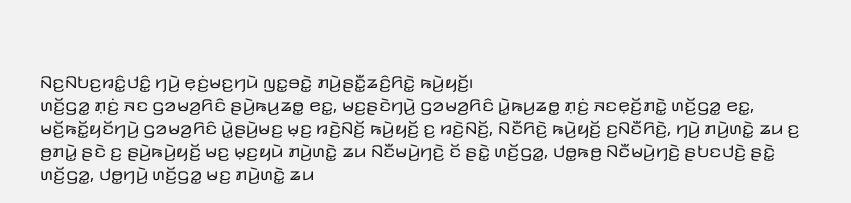ꤡꤢ꤬ꤡꤝꤢ꤬ꤙꤢꤨ꤭ꤓꤢꤨ꤭ ꤚꤣꤧ꤬ ꤕ꤫ꤢꤦ꤬ꤗꤢ꤬ꤚꤣꤧ ꤜꤢ꤭ꤋꤢꤧ꤭ ꤊꤣꤧ꤬ꤔꤢꤪ꤭ꤘꤢꤨ꤬ꤖꤢꤧ꤭ ꤒꤣꤧ꤬ꤟꤢꤩ꤬꤯
ꤛꤢꤩ꤬ꤞꤤ꤭ ꤊ꤫ꤢꤦ꤬ ꤏꤢ ꤞꤤꤗꤤ꤬ꤖꤢꤨ ꤔꤣꤧ꤬ꤒꤣ꤬ꤘꤥ꤭ ꤕꤢ꤭, ꤗꤢ꤬ꤔꤢꤧꤚꤣꤧ꤬ ꤞꤤꤗꤤ꤬ꤖꤢꤨ ꤣꤧ꤭ꤒꤣ꤬ꤘꤥ꤭ ꤊ꤫ꤢꤦ꤬ ꤏꤢꤕ꤫ꤢꤩ꤬ꤊꤢꤧ꤭ ꤛꤢꤩ꤬ꤞꤤ꤭ ꤕꤢ꤭, ꤗꤢꤩ꤬ꤒꤢꤩ꤭ꤟꤢꤩꤚꤣꤧ꤬ ꤞꤤꤗꤤ꤬ꤖꤢꤨ ꤣꤧ꤭ꤔꤣꤧ꤬ꤗꤢ꤬ ꤗ꤫ꤢ꤬ ꤙꤢꤧ꤬ꤡꤢꤩ꤬ ꤒꤣꤧ꤬ꤟꤢꤩ꤬ ꤢ꤬ ꤙꤢꤧ꤬ꤡꤢꤩ꤬, ꤡꤢꤪꤖꤢꤧ꤬ ꤒꤣꤧ꤬ꤟꤢꤩ꤬ ꤢ꤬ꤡꤢꤪꤖꤢꤧ꤬, ꤚꤣꤧ꤬ ꤊꤣꤧ꤬ꤛꤢꤧ꤭ ꤘꤣ ꤢ꤬ ꤥ꤬ꤊꤣꤧ꤭ ꤔꤢꤧ ꤢ꤬ ꤔꤣꤧ꤬ꤒꤣꤧ꤬ꤟꤢꤩ꤬ ꤗꤢ꤬ ꤗ꤫ꤢ꤬ꤟꤣꤧ ꤊꤣꤧ꤬ꤛꤢꤧ꤭ ꤘꤣ ꤡꤢꤪꤗꤣꤧ꤬ꤚꤢꤧ꤬ ꤢꤩ ꤔꤢꤧ꤭ ꤛꤢꤩ꤬ꤞꤤ꤭, ꤓꤥ꤭ꤒꤥ꤬ ꤡꤢꤪꤗꤣꤧ꤬ꤚꤢꤧ꤬ ꤔꤝꤢꤓꤢꤧ꤬ ꤔꤢꤧ꤭ ꤛꤢꤩ꤬ꤞꤤ꤭, ꤓꤥ꤭ꤚꤣꤧ꤬ ꤛꤢꤩ꤬ꤞꤤ꤭ ꤗꤢ꤬ ꤊꤣꤧ꤬ꤛꤢꤧ꤭ ꤘꤣ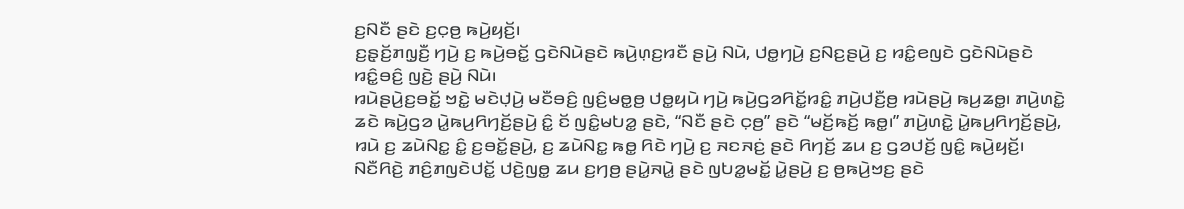ꤢ꤬ꤡꤢꤪ ꤔꤢꤧ ꤢ꤬ꤍ꤫ꤥ꤬ ꤒꤣꤧ꤬ꤟꤢꤩ꤬꤯
ꤢ꤬ꤔ꤫ꤢꤩ꤬ꤊꤜ꤫ꤢꤪ꤬ ꤚꤣꤧ꤬ ꤢ꤬ ꤒꤣꤧ꤬ꤋꤢꤩ꤭ ꤞꤢꤧꤡꤣꤧꤔꤢꤧ ꤒꤣꤧ꤬ꤛ꤫ꤢ꤬ꤙꤢꤪ ꤔꤣꤧ꤬ ꤡꤣꤧ, ꤓꤥ꤭ꤚꤣꤧ꤬ ꤢ꤬ꤡꤢ꤬ꤔꤣꤧ꤬ ꤢ꤬ ꤙꤢꤨ꤭ꤕꤜꤢꤧ ꤞꤢꤧꤡꤣꤧꤔꤢꤧ ꤙꤢꤨ꤭ꤋꤢꤨ꤬ ꤜꤢꤧ꤬ ꤔꤣꤧ꤬ ꤡꤣꤧ꤯
ꤙꤣꤧꤔꤣꤧ꤬ꤢ꤬ꤋꤢꤩ꤭ ꤠꤢꤧ꤭ ꤗꤢꤧꤓ꤫ꤣꤧ꤬ ꤗꤢꤪꤋꤢꤨ꤬ ꤜꤢꤨ꤬ꤗꤥ꤭ꤥ꤬ ꤓꤥ꤭ꤟꤣꤧ ꤚꤣꤧ꤬ ꤒꤣꤧ꤬ꤞꤤꤖꤢꤩ꤭ꤙꤢꤨ꤭ ꤊꤣꤧ꤬ꤓꤢꤪ꤬ꤥ꤬ ꤙꤣꤧꤔꤣꤧ꤬ ꤒꤣ꤬ꤘꤥ꤭꤯ ꤊꤣꤧ꤬ꤛꤢꤧ꤭ ꤘꤢꤧ ꤒꤣꤧ꤬ꤞꤤ ꤣꤧ꤭ꤒꤣ꤬ꤖꤚꤢꤩ꤬ꤔꤣꤧ꤬ ꤢꤨ꤭ ꤢꤩ ꤜꤢꤨ꤭ꤗꤝꤤ꤭ ꤔꤢꤧ, “ꤡꤢꤪ ꤔꤢꤧ ꤍ꤫ꤥ꤬” ꤔꤢꤧ “ꤗꤢꤩ꤬ꤒꤢꤩ꤬ ꤒꤥ꤭꤯” ꤊꤣꤧ꤬ꤛꤢꤧ꤭ ꤣꤧ꤭ꤒꤣ꤬ꤖꤚꤢꤩ꤬ꤔꤣꤧ꤬, ꤙꤣꤧ ꤢ꤬ ꤘꤣꤧꤡꤢ꤭ ꤢꤨ꤭ ꤢ꤬ꤋꤢꤩ꤭ꤔꤣꤧ꤬, ꤢ꤬ ꤘꤣꤧꤡꤢ꤭ ꤒꤥ꤭ ꤖꤢꤧ ꤚꤣꤧ꤬ ꤢ꤬ ꤏꤢꤏꤢꤦ꤬ ꤔꤢꤧ ꤖꤚꤢꤩ꤬ ꤘꤣ ꤢ꤬ ꤞꤤꤓꤢꤩ꤬ ꤜꤢꤨ꤭ ꤒꤣꤧ꤬ꤟꤢꤩ꤬꤯
ꤡꤢꤪꤖꤢꤧ꤬ ꤊꤢꤨ꤬ꤊꤜꤢꤧꤓꤢꤩ꤭ ꤓꤢꤧ꤬ꤜꤥ꤭ ꤘꤣ ꤢ꤬ꤚꤥ꤬ ꤔꤣꤧ꤭ꤏꤣꤧ꤭ ꤔꤢꤧ ꤜꤝꤤ꤭ꤗꤢꤩ꤭ ꤣꤧ꤭ꤔꤣꤧ꤬ ꤢ꤬ ꤥ꤬ꤒꤣꤧ꤬ꤠꤢ꤬ ꤔꤢꤧ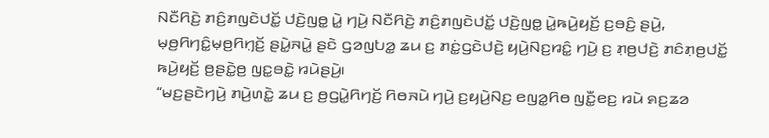ꤡꤢꤪꤖꤢꤧ꤬ ꤊꤢꤨ꤬ꤊꤜꤢꤧꤓꤢꤩ꤭ ꤓꤢꤧ꤬ꤜꤥ꤭ ꤣꤧ꤭ ꤚꤣꤧ꤬ ꤡꤢꤪꤖꤢꤧ꤬ ꤊꤢꤨ꤬ꤊꤜꤢꤧꤓꤢꤩ꤭ ꤓꤢꤧ꤬ꤜꤥ꤭ ꤣꤧ꤭ꤒꤣꤧ꤬ꤟꤢꤩ꤬ ꤢ꤬ꤋꤢꤨ꤬ ꤔꤣꤧ꤬, ꤗ꤫ꤥ꤬ꤖꤚꤢꤨ꤭ꤗ꤫ꤥ꤬ꤖꤚ꤫ꤢꤩ꤬ ꤔꤣꤧ꤭ꤏꤣꤧ꤭ ꤔꤢꤧ ꤞꤤꤜꤝꤤ꤭ ꤘꤣ ꤢ꤬ ꤊꤢꤦ꤭ꤞꤢꤧꤓꤢꤧ꤬ ꤟꤣꤧ꤬ꤡꤢ꤬ꤙꤢꤨ꤭ ꤚꤣꤧ꤬ ꤢ꤬ ꤊ꤫ꤥ꤬ꤓꤢꤧ꤬ ꤊꤢꤨꤊ꤫ꤥ꤬ꤓꤢꤩ꤭ ꤒꤣꤧ꤬ꤟꤢꤩ꤬ ꤥ꤬ꤔꤢꤧ꤭ꤥ꤬ ꤜꤢ꤭ꤋꤢꤧ꤭ ꤙꤣꤧꤔꤣꤧ꤬꤯
“ꤗꤢ꤬ꤔꤢꤧꤚꤣꤧ꤬ ꤊꤣꤧ꤬ꤛꤢꤧ꤭ ꤘꤣ ꤢ꤬ ꤥ꤬ꤞꤣꤧ꤭ꤖꤚꤢꤩ꤬ ꤖꤥꤏꤣꤧ ꤚꤣꤧ꤬ ꤢ꤬ꤟꤣꤧ꤬ꤡꤢ꤬ ꤕꤜꤤ꤭ꤖꤥ ꤜꤢꤪ꤭ꤕꤢ꤬ ꤙꤣꤧ ꤎꤢ꤬ꤘꤤ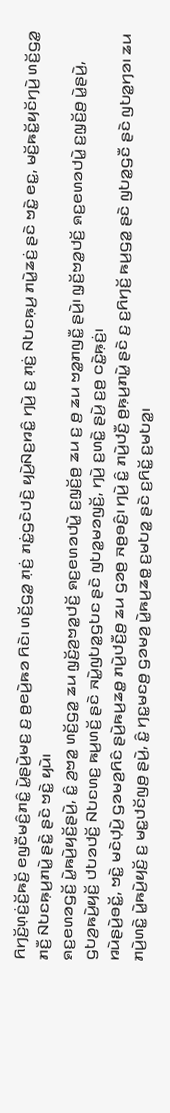ꤖꤚꤢꤩ꤬ꤛ꤫ꤢꤦ꤬ꤢꤩ꤬ꤒꤢꤩ꤬ ꤕꤜꤢꤪꤗꤢꤨ꤬ꤊꤢꤨ꤭ ꤣꤧ꤭ꤔꤣꤧ꤬ꤗꤢ꤬ ꤢ꤬ ꤥ꤬ꤕꤣꤧ꤬ꤒꤤ ꤖꤢꤧ꤯ ꤛꤢꤩ꤬ꤞꤤ꤭ ꤊ꤫ꤢꤦ꤬ ꤊꤢꤦ꤭ꤞꤢꤧꤓꤢꤧ꤬ ꤟꤣꤧ꤬ꤡꤢ꤬ꤙꤢꤨ꤭ ꤚꤣꤧ꤬ ꤢ꤬ ꤊ꤫ꤢꤦ꤬ ꤡꤝꤢꤒ꤫ꤣ꤬ ꤊꤣꤧ꤭ꤘꤢꤦ꤬ ꤔꤢꤧ ꤠꤢꤧ꤭ ꤕꤢ꤭, ꤗꤢꤩ꤬ꤒꤢꤩ꤭ꤟꤢꤩꤚꤣꤧ꤬ ꤛꤢꤩ꤬ꤞꤤ꤭ ꤊꤢꤪ꤬ ꤡꤝꤢꤒ꤫ꤣ꤬ꤊꤣꤧ꤭ ꤔꤢꤧ꤭ ꤔꤢꤧ ꤠꤢꤧ꤭ ꤟꤣꤧ꤯
ꤎꤢ꤬ꤕꤛꤤꤞꤢꤩ꤬ ꤣꤧ꤭ꤒꤣꤧ꤬ꤟꤢꤩ꤬ꤔꤣꤧ꤬, ꤢꤨ꤭ ꤤ꤬ꤠꤤ꤭ ꤛꤢꤩ꤬ꤞꤤ꤭ ꤘꤣ ꤜ꤫ꤢꤩ꤬ꤤ꤬ꤠꤤ꤭ꤓꤢꤩ꤬ ꤎꤢ꤬ꤕꤛꤤꤓꤣꤧ꤭ ꤢ꤬ꤜ꤫ꤢꤩ꤬ꤥ꤬ ꤘꤣ ꤢ꤬ ꤥ꤬ ꤘꤣ ꤠꤤ꤭ꤊꤜꤢꤪ꤭ ꤔꤣꤧ꤬꤯ ꤜ꤫ꤢꤩ꤬ꤠꤤ꤭ꤓꤢꤩ꤬ ꤎꤢ꤬ꤕꤛꤤꤓꤣꤧ꤭ ꤢ꤬ꤜ꤫ꤢꤩ꤬ꤥ꤬ ꤣꤧ꤭ꤔꤣꤧ꤬, ꤞꤝꤤ꤬ꤒꤣꤧ꤬ꤟꤢꤩ꤬ ꤓꤝꤤꤓꤢꤩ꤬ ꤡꤝꤢꤛꤢ꤬ ꤒꤣ꤬ꤛꤢꤩ꤬ ꤔꤢꤧ ꤏꤣꤧ꤭ꤜꤝꤤ꤭ꤞꤝꤢ ꤔꤢꤧ ꤜꤝꤤ꤭ꤗꤤꤜꤢꤩ꤬, ꤚꤣꤧ꤬ ꤢ꤬ꤛꤢꤧ꤭ ꤔꤣꤧ꤬ ꤢ꤬ꤥ꤬ ꤍꤢꤧ꤭ꤒ꤫ꤢꤦ꤬꤯
ꤙꤣꤧꤔꤣꤧ꤬ꤋꤢꤩ꤭, ꤠꤢꤧ꤭ ꤗꤢꤧꤓ꤫ꤣꤧ꤬ ꤞꤤꤗꤤ꤬ꤖꤢꤨ ꤔꤣꤧ꤬ꤒꤣ꤬ꤘꤥ꤭ ꤊꤣꤧ꤬ꤓꤢꤪ꤬ꤥ꤬ ꤘꤣ ꤞꤤꤥ꤬ ꤏꤥ꤬ꤋꤢꤨ꤬꤯ ꤚꤣꤧ꤬ ꤢꤨ꤭ ꤊꤣꤧ꤬ꤓꤢꤪ꤬ ꤥ꤬ꤒ꤫ꤣ꤬ꤊꤣꤧ꤭ ꤔꤢꤧ ꤢ꤬ ꤢ꤬ꤖꤚꤢꤩ꤬ ꤒꤣ꤬ꤞꤤ꤭ ꤔꤢꤧ ꤜꤝꤤ꤭ꤞꤢꤪ ꤔꤢꤧ ꤜꤝꤤ꤭ꤚꤤ꤯ ꤘꤣ ꤊꤣꤧ꤬ꤛꤢꤧ꤭ ꤣꤧ꤭ꤒꤣꤧ꤬ꤟꤢꤩ꤬ ꤢ꤬ ꤗꤢ꤭ꤓꤢꤩꤜꤥ꤬ ꤔꤣꤧ꤬, ꤢꤨ꤭ ꤚꤢ꤭ꤗꤢꤥ꤬ ꤞꤤꤗꤤ꤬ ꤣꤧ꤭ꤒꤣ꤬ꤘꤥ꤭ ꤢ꤬ꤗꤝꤤ꤭ ꤔꤢꤧ ꤢ꤬ꤖꤢꤩ꤭ ꤢ꤬ꤗꤝꤤ꤭꤯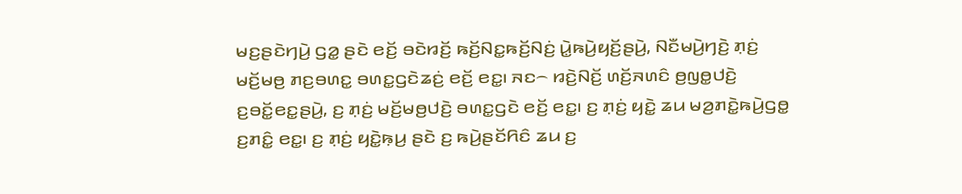ꤗꤢ꤬ꤔꤢꤧꤚꤣꤧ꤬ ꤞꤤ꤭ ꤔꤢꤧ ꤕꤢꤩ꤬ ꤋꤢꤧꤙꤢꤩ꤬ ꤒꤢꤩ꤬ꤡꤢ꤭ꤒꤢꤩ꤬ꤡꤢꤦ꤬ ꤣꤧ꤭ꤒꤣꤧ꤬ꤟꤢꤩ꤬ꤔꤣꤧ꤬, ꤡꤢꤪꤗꤣꤧ꤬ꤚꤢꤧ꤬ ꤊ꤫ꤢꤦ꤬ ꤗꤢꤩ꤬ꤗꤥ꤬ ꤊꤢ꤬ꤋꤛꤢ꤭ ꤋꤛꤢ꤭ꤞꤢꤧꤘꤢꤦ꤬ ꤕꤢꤩ꤬ ꤕꤢ꤭꤯ ꤏꤢ꤮ ꤙꤢꤧ꤬ꤡꤢꤩ꤬ ꤛꤢꤩ꤬ꤏꤛꤢꤨ ꤥ꤬ꤜꤥ꤭ꤓꤢꤧ꤬ ꤢ꤬ꤋꤢꤩ꤭ꤕꤢ꤭ꤔꤣꤧ꤬, ꤢ꤬ ꤊ꤫ꤢꤦ꤬ ꤗꤢꤩ꤬ꤗꤥ꤬ꤓꤢꤧ꤬ ꤋꤛꤢ꤭ꤞꤢꤧ ꤕꤢꤩ꤬ ꤕꤢ꤭꤯ ꤢ꤬ ꤊ꤫ꤢꤦ꤬ ꤟꤢꤧ꤭ ꤘꤣ ꤗꤤ꤬ꤊꤢꤧ꤭ꤒꤣꤧ꤬ꤞꤥ꤭ ꤢ꤬ꤊꤢꤨ꤭ ꤕꤢ꤭꤯ ꤢ꤬ ꤊ꤫ꤢꤦ꤬ ꤟꤢꤧ꤭ꤒ꤫ꤣ꤬ ꤔꤢꤧ ꤢ꤬ ꤒꤣꤧ꤬ꤔꤢꤩꤖꤢꤨ ꤘꤣ ꤢ꤬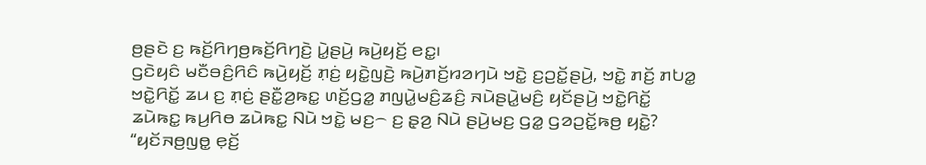ꤥ꤬ꤔꤢꤧ ꤢ꤬ ꤒꤢꤩ꤬ꤖꤚꤥ꤬ꤒꤢꤩ꤬ꤖꤚꤢꤧ꤬ ꤣꤧ꤭ꤔꤣꤧ꤬ ꤒꤣꤧ꤬ꤟꤢꤩ꤬ ꤕꤢ꤭꤯
ꤞꤢꤧꤟꤢꤨ ꤗꤢꤪꤋꤢꤨ꤬ꤖꤢꤨ ꤒꤣꤧ꤬ꤟꤢꤩ꤬ ꤊ꤫ꤢꤦ꤬ ꤟꤢꤧ꤭ꤜꤢꤧ꤬ ꤒꤣꤧ꤬ꤊꤢꤩ꤬ꤙꤤꤚꤣꤧ ꤠꤢꤧ꤭ ꤢ꤬ꤑꤢꤩ꤭ꤔꤣꤧ꤬, ꤠꤢꤧ꤭ ꤊꤢꤩ꤬ ꤊꤝꤤ꤭ ꤠꤢꤧ꤭ꤖꤢꤩ꤭ ꤘꤣ ꤢ꤬ ꤊ꤫ꤢꤦ꤬ ꤔꤢꤪ꤭ꤤ꤬ꤒꤢ꤭ ꤛꤢꤩ꤬ꤞꤤ꤭ ꤊꤜꤣꤧ꤭ꤗꤢꤨ꤬ꤘꤢꤨ꤬ ꤏꤣꤧꤔꤣꤧ꤭ꤗꤢꤨ꤬ ꤟꤢꤩꤔꤣꤧ꤬ ꤠꤢꤧ꤭ꤖꤢꤩ꤭ ꤘꤣꤧꤒꤢ꤭ ꤒꤣ꤬ꤖꤥ ꤘꤣꤧꤒꤢ꤭ ꤡꤣꤧ ꤠꤢꤧ꤭ ꤗꤢ꤬꤮ ꤢ꤬ ꤔ꤫ꤤ꤬ ꤡꤣꤧ ꤔꤣꤧ꤬ꤗꤢ꤬ ꤞꤤ꤭ ꤞꤤꤑꤢꤩ꤭ꤒꤥ꤬ ꤟꤢꤧ꤭?
“ꤟꤢꤩꤏꤥ꤬ꤜꤥ꤭ ꤕ꤫ꤢꤩ꤬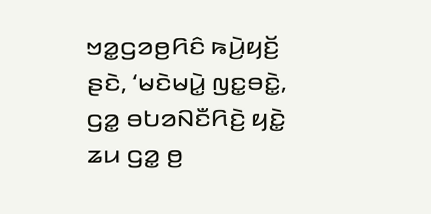ꤠꤤ꤭ꤞꤤꤥ꤬ꤖꤢꤨ ꤒꤣꤧ꤬ꤟꤢꤩ꤬ ꤔꤢꤧ, ‘ꤗꤢꤧꤗꤣꤧ꤭ ꤜꤢ꤭ꤋꤢꤧ꤭, ꤞꤤ꤭ ꤋꤝꤤꤡꤢꤪꤖꤢꤧ꤬ ꤟꤢꤧ꤭ ꤘꤣ ꤞꤤ꤭ ꤥ꤬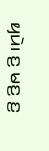ꤟꤣꤧ꤯ ꤢ꤬ ꤗꤢ꤬ ꤢ꤬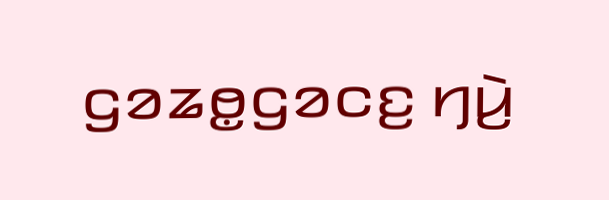ꤞꤤꤘꤥ꤭ꤞꤤꤍꤢ꤬ ꤚꤣꤧ꤬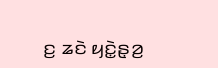ꤢ꤬ ꤘꤢꤧ ꤟꤢꤧ꤭ꤔ꤫ꤤ꤬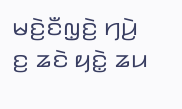ꤗꤢꤧ꤬ꤢꤪꤜ꤫ꤢꤧ꤬ ꤚꤣꤧ꤬ ꤢ꤬ ꤘꤢꤧ ꤟꤢꤧ꤭ ꤘꤣ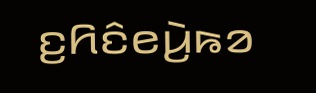ꤢ꤬ꤖꤢꤨꤕꤣꤧ꤬ꤒꤤ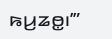ꤒꤣ꤬ꤘꤥ꤭꤯’”